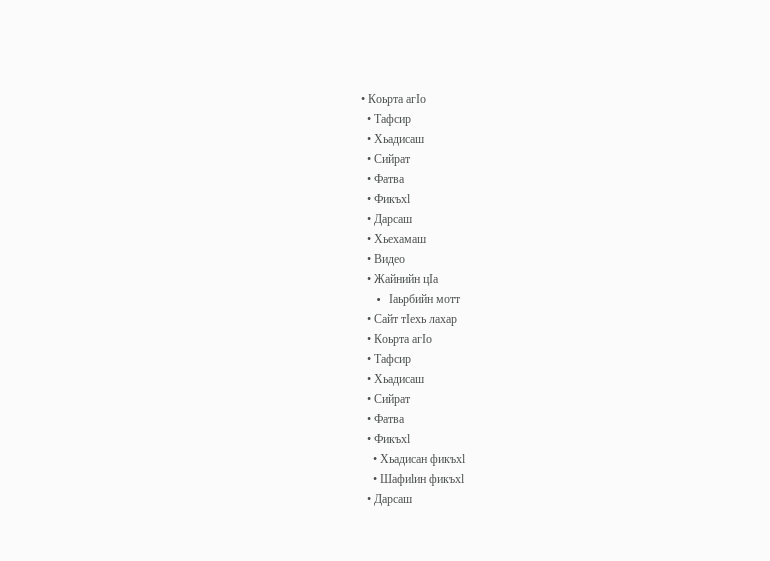• Коьрта агIо
  • Тафсир
  • Хьадисаш
  • Сийрат
  • Фатва
  • Фикъхl
  • Дарсаш
  • Хьехамаш
  • Видео
  • Жайнийн цIа
  • Iаьрбийн мотт
  • Сайт тIехь лахар
  • Коьрта агIо
  • Тафсир
  • Хьадисаш
  • Сийрат
  • Фатва
  • Фикъхl
    • Хьадисан фикъхl
    • Шафиlин фикъхl
  • Дарсаш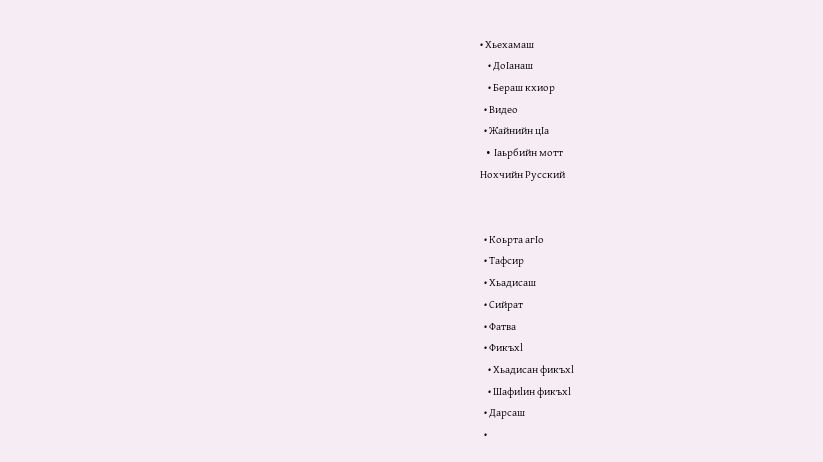• Хьехамаш
    • ДоIанаш
    • Бераш кхиор
  • Видео
  • Жайнийн цIа
  • Iаьрбийн мотт
Нохчийн Русский


  • Коьрта агIо
  • Тафсир
  • Хьадисаш
  • Сийрат
  • Фатва
  • Фикъхl
    • Хьадисан фикъхl
    • Шафиlин фикъхl
  • Дарсаш
  •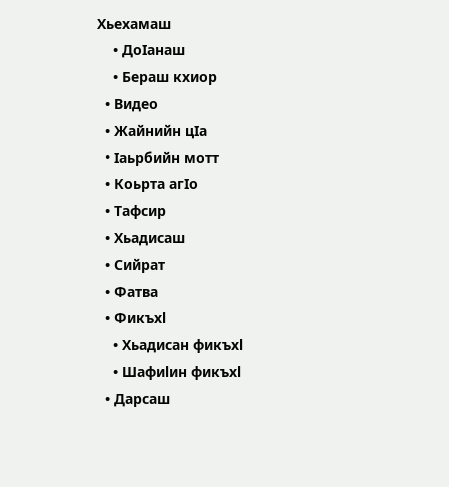Хьехамаш
    • ДоIанаш
    • Бераш кхиор
  • Видео
  • Жайнийн цIа
  • Iаьрбийн мотт
  • Коьрта агIо
  • Тафсир
  • Хьадисаш
  • Сийрат
  • Фатва
  • Фикъхl
    • Хьадисан фикъхl
    • Шафиlин фикъхl
  • Дарсаш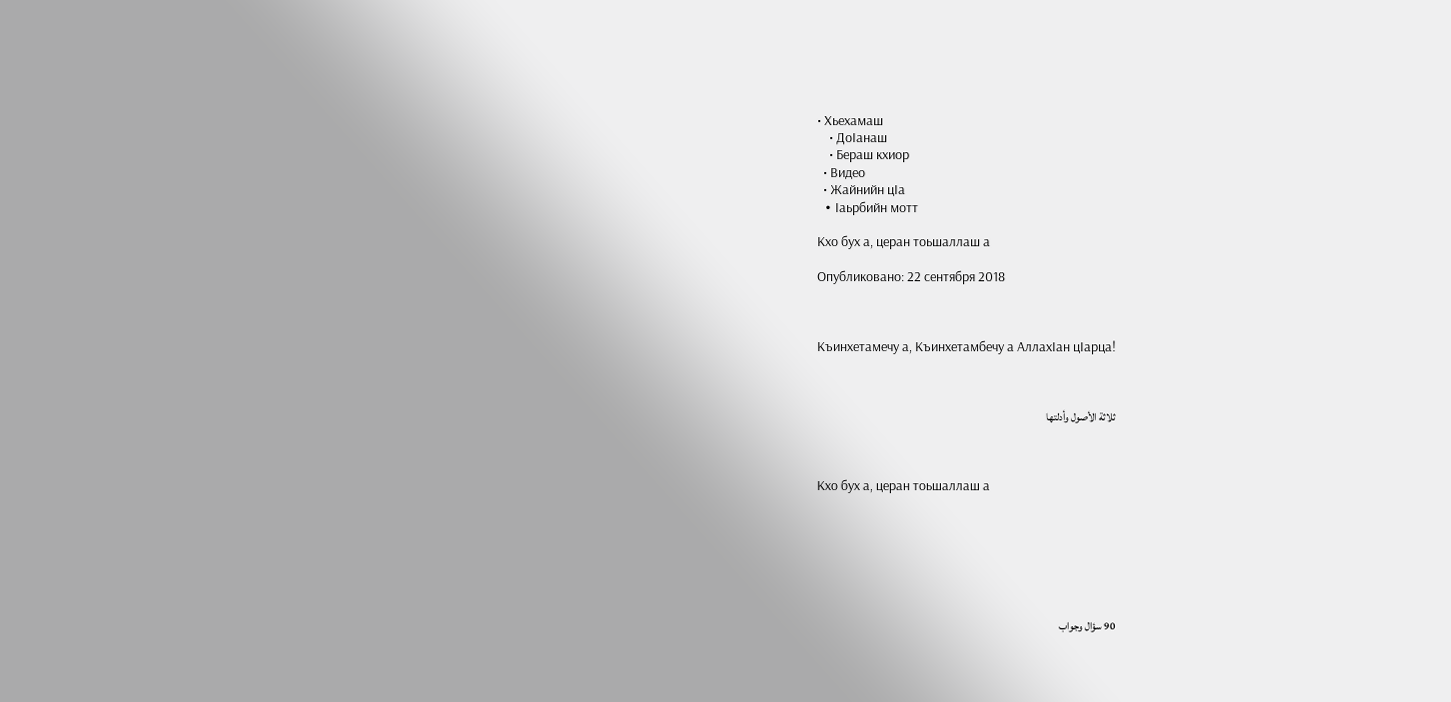• Хьехамаш
    • ДоIанаш
    • Бераш кхиор
  • Видео
  • Жайнийн цIа
  • Iаьрбийн мотт

Кхо бух а, церан тоьшаллаш а

Опубликовано: 22 сентября 2018



Къинхетамечу а, Къинхетамбечу а АллахIан цIарца!



ثلاثة الأصول وأدلتها



Кхо бух а, церан тоьшаллаш а







90 سؤال وجواب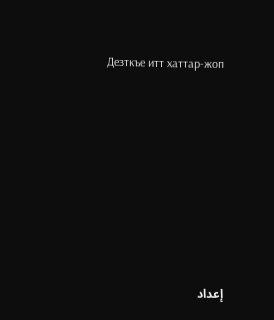Дезткъе итт хаттар-жоп








إعداد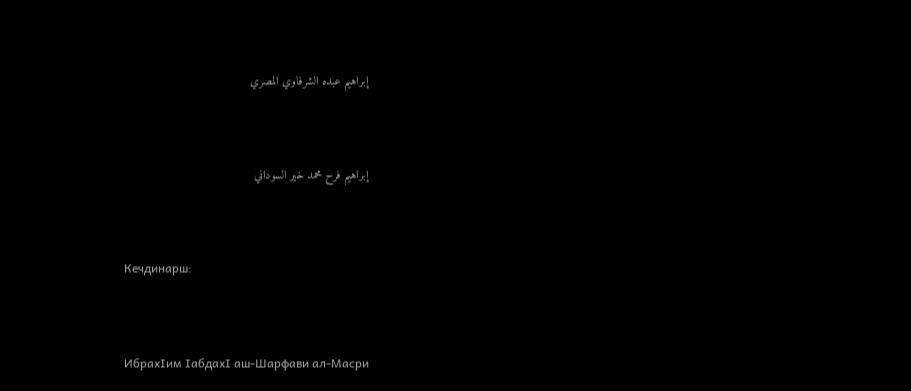إبراهيم عبده الشرفاوي المصري



إبراهيم فرح محمد خير السوداني



Кечдинарш:



ИбрахIим IабдахI аш-Шарфави ал-Масри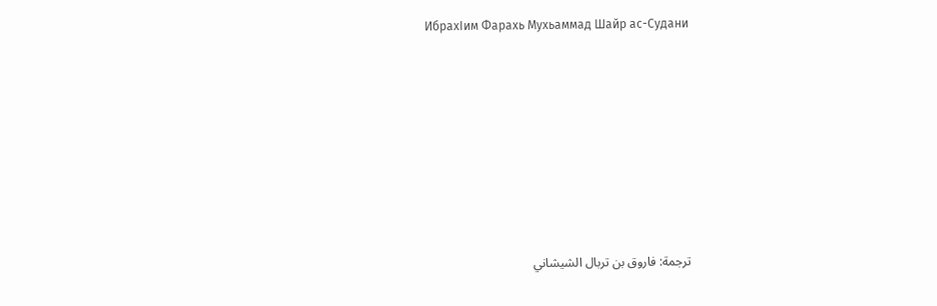ИбрахIим Фарахь Мухьаммад Шайр ас-Судани







ترجمة: فاروق بن تربال الشيشاني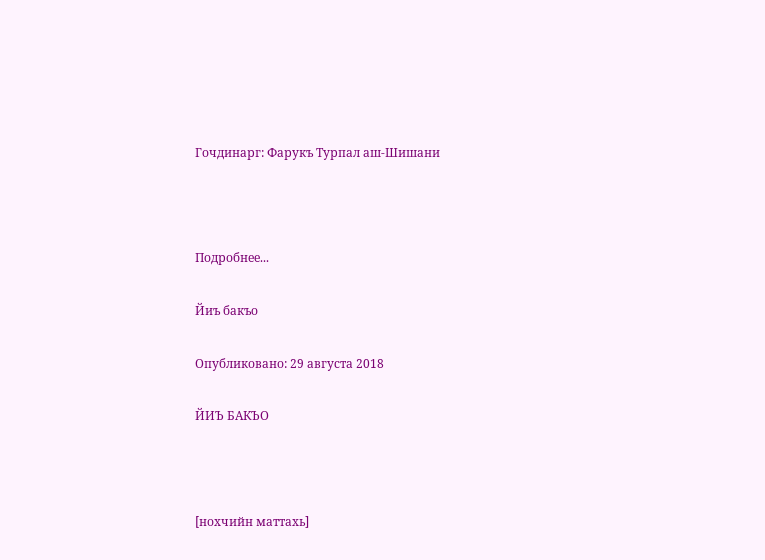Гочдинарг: Фарукъ Турпал аш-Шишани



Подробнее...

Йиъ бакъо

Опубликовано: 29 августа 2018

ЙИЪ БАКЪО



[нохчийн маттахь]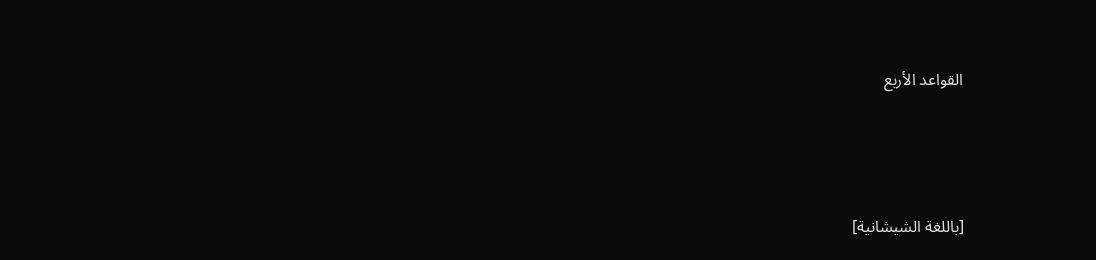القواعد الأربع



[باللغة الشيشانية]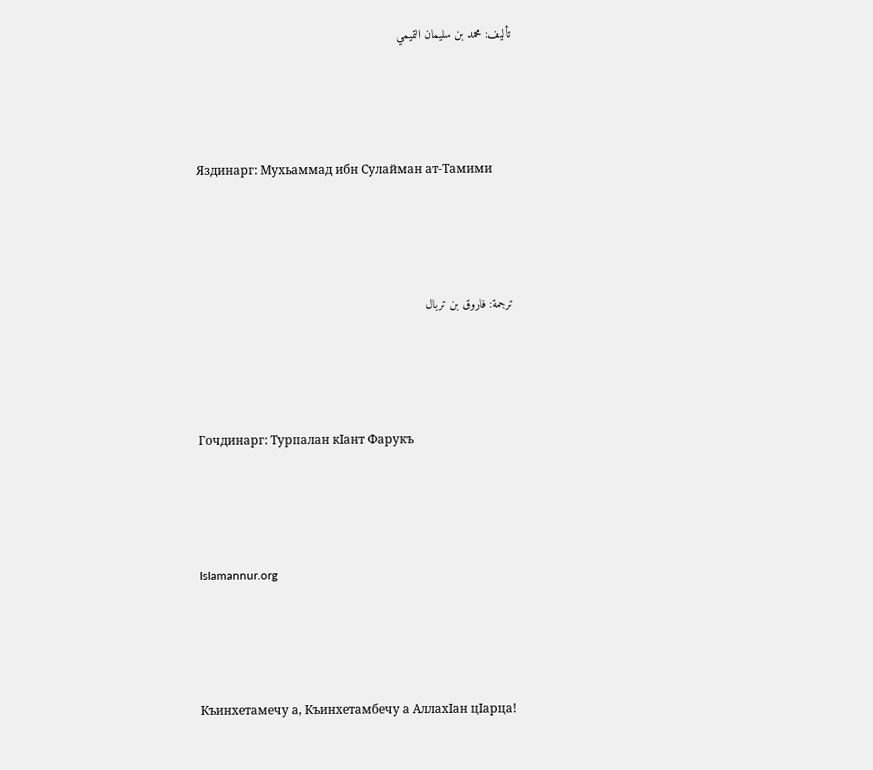تأليف: محمد بن سليمان التميمي



Яздинарг: Мухьаммад ибн Сулайман ат-Тамими



ترجمة: فاروق بن تربال



Гочдинарг: Турпалан кIант Фарукъ



IsIamannur.org



Къинхетамечу а, Къинхетамбечу а АллахIан цIарца!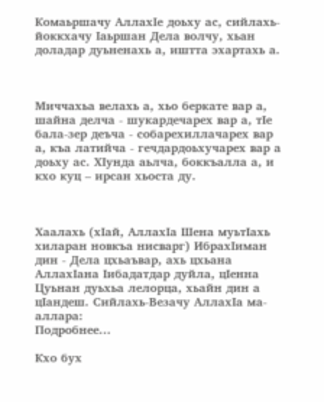Комаьршачу АллахIе доьху ас, сийлахь-йоккхачу Iаьршан Дела волчу, хьан доладар дуьненахь а, иштта эхартахь а.



Миччахьа велахь а, хьо беркате вар а, шайна делча - шукардечарех вар а, тIе бала-зер деъча - собарехиллачарех вар а, къа латийча - гечдардоьхучарех вар а доьху ас. ХIунда аьлча, боккъалла а, и кхо куц – ирсан хьоста ду.



Хаалахь (хIай, АллахIа Шена муьтIахь хиларан новкъа нисварг) ИбрахIиман дин - Дела цхьаъвар, ахь цхьана АллахIана Iибадатдар дуйла, цIенна Цуьнан дуьхьа лелорца, хьайн дин а цIандеш. Сийлахь-Везачу АллахIа ма-аллара:
Подробнее...

Кхо бух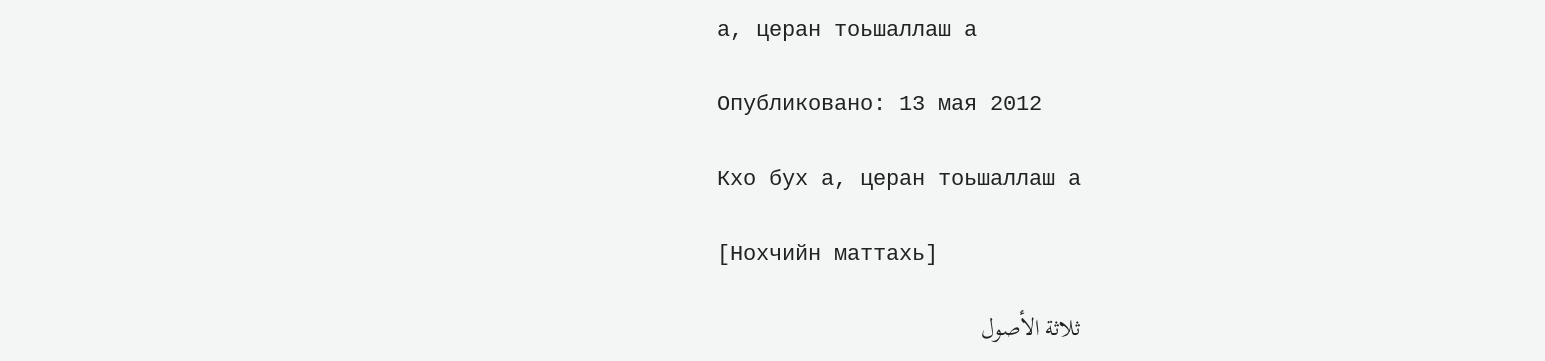а, церан тоьшаллаш а

Опубликовано: 13 мая 2012

Кхо бух а, церан тоьшаллаш а

[Нохчийн маттахь]

ثلاثة الأصول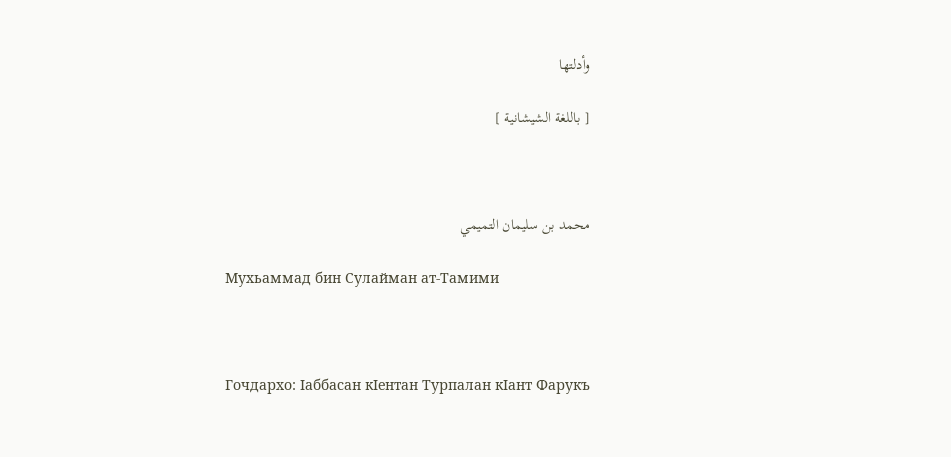وأدلتها

[ باللغة الشيشانية ]



محمد بن سليمان التميمي

Мухьаммад бин Сулайман ат-Тамими



Гочдархо: Iаббасан кIентан Турпалан кIант Фарукъ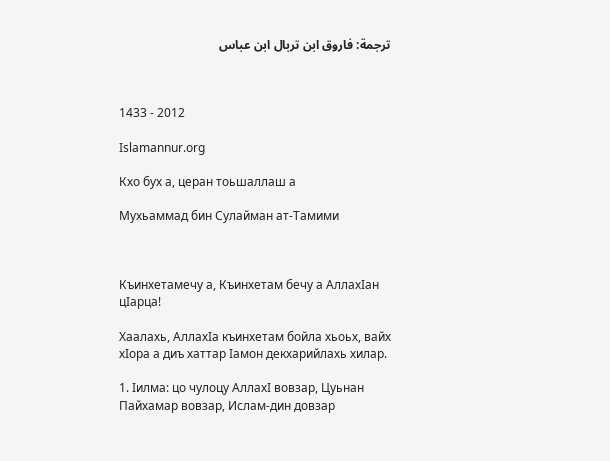ترجمة: فاروق ابن تربال ابن عباس



1433 - 2012

Islamannur.org

Кхо бух а, церан тоьшаллаш а

Мухьаммад бин Сулайман ат-Тамими



Къинхетамечу а, Къинхетам бечу а АллахIан цIарца!

Хаалахь, АллахIа къинхетам бойла хьоьх, вайх хIора а диъ хаттар Iамон декхарийлахь хилар.

1. Iилма: цо чулоцу АллахI вовзар, Цуьнан Пайхамар вовзар, Ислам-дин довзар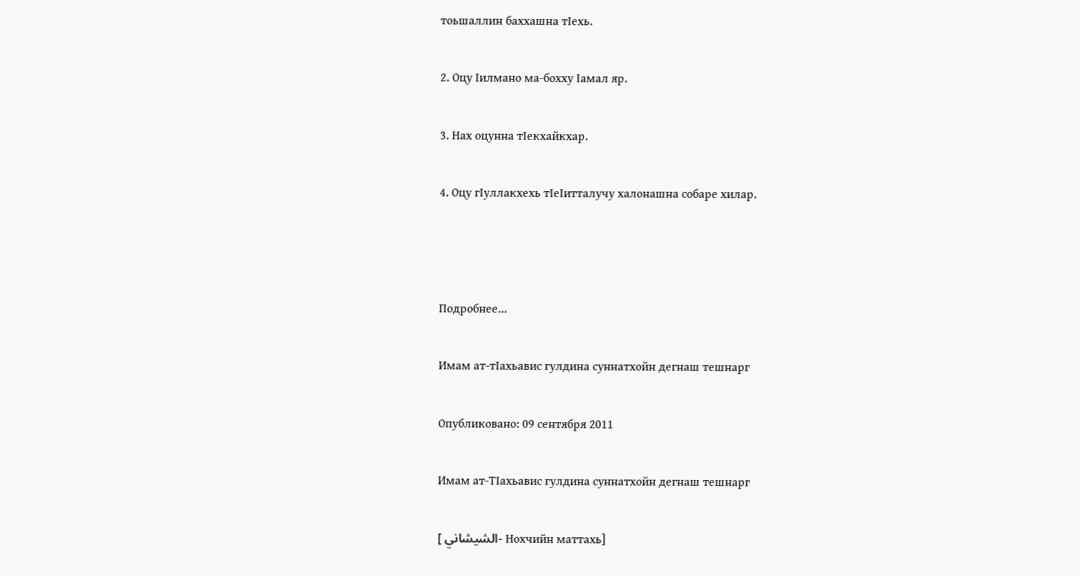тоьшаллин баххашна тIехь.

2. Оцу Iилмано ма-бохху Iамал яр.

3. Нах оцунна тIекхайкхар.

4. Оцу гIуллакхехь тIеIитталучу халонашна собаре хилар.



Подробнее...

Имам ат-тIахьавис гулдина суннатхойн дегнаш тешнарг

Опубликовано: 09 сентября 2011

Имам ат-ТIахьавис гулдина суннатхойн дегнаш тешнарг

[ الشيشاني- Нохчийн маттахь]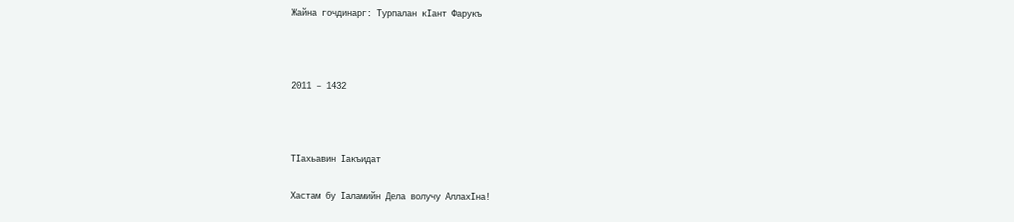Жайна гочдинарг: Турпалан кIант Фарукъ



2011 – 1432



ТIахьавин Iакъидат

Хастам бу Iаламийн Дела волучу АллахIна!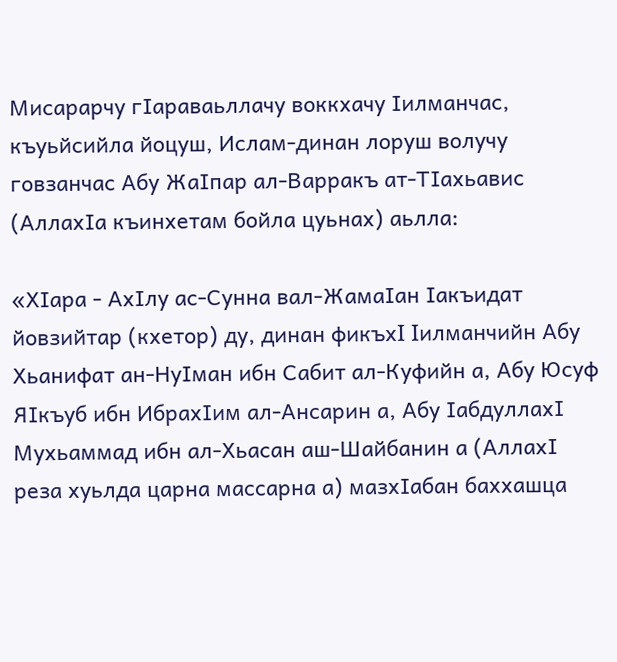Мисарарчу гIараваьллачу воккхачу Iилманчас, къуьйсийла йоцуш, Ислам-динан лоруш волучу говзанчас Абу ЖаIпар ал-Варракъ ат-ТIахьавис (АллахIа къинхетам бойла цуьнах) аьлла:

«ХIара - АхIлу ас-Cунна вал-ЖамаIан Iакъидат йовзийтар (кхетор) ду, динан фикъхI Iилманчийн Абу Хьанифат ан-НуIман ибн Сабит ал-Куфийн а, Абу Юсуф ЯIкъуб ибн ИбрахIим ал-Ансарин а, Абу IабдуллахI Мухьаммад ибн ал-Хьасан аш-Шайбанин а (АллахI реза хуьлда царна массарна а) мазхIабан баххашца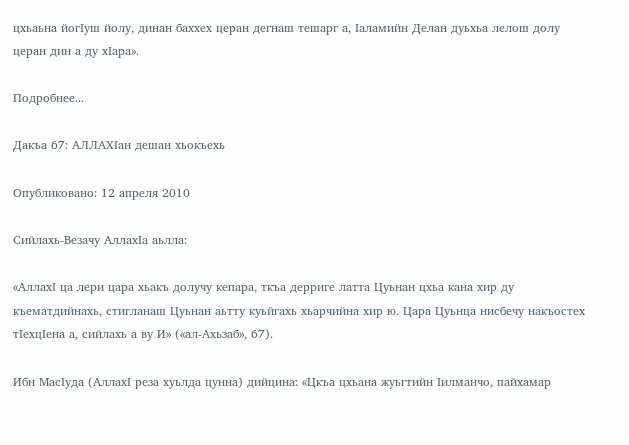цхьаьна йогIуш йолу, динан баххех церан дегнаш тешарг а, Iаламийн Делан дуьхьа лелош долу церан дин а ду хIара».

Подробнее...

Дакъа 67: АЛЛАХIан дешан хьокъехь

Опубликовано: 12 апреля 2010

Сийлахь-Везачу АллахIа аьлла:

«АллахI ца лери цара хьакъ долучу кепара, ткъа дерриге латта Цуьнан цхьа кана хир ду къематдийнахь, стигланаш Цуьнан аьтту куьйгахь хьарчийна хир ю. Цара Цуьнца нисбечу накъостех тIехцIена а, сийлахь а ву И» («ал-Ахьзаб», 67).

Ибн МасIуда (АллахI реза хуьлда цунна) дийцина: «Цкъа цхьана жуьгтийн Iилманчо, пайхамар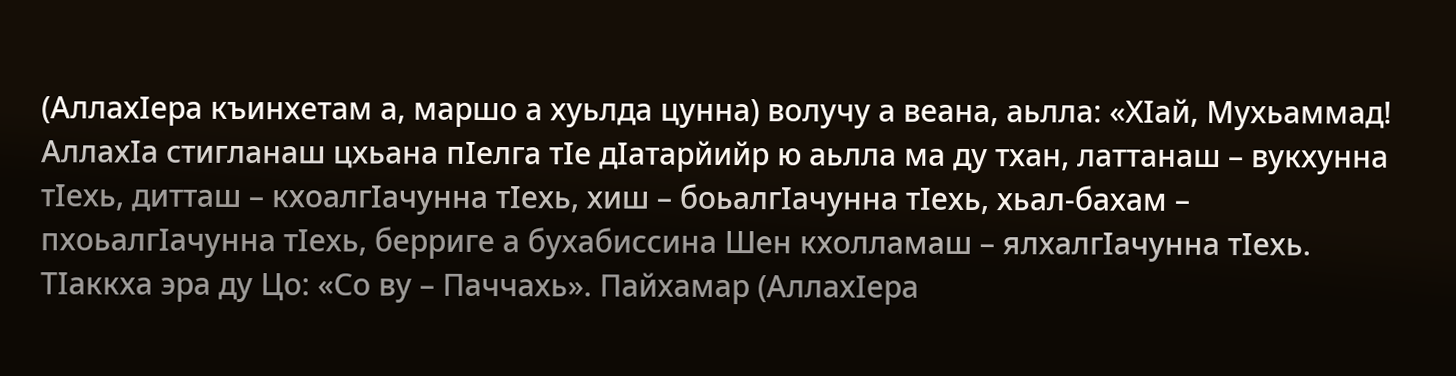(АллахIера къинхетам а, маршо а хуьлда цунна) волучу а веана, аьлла: «ХIай, Мухьаммад! АллахIа стигланаш цхьана пIелга тIе дIатарйийр ю аьлла ма ду тхан, латтанаш – вукхунна тIехь, дитташ – кхоалгIачунна тIехь, хиш – боьалгIачунна тIехь, хьал-бахам – пхоьалгIачунна тIехь, берриге а бухабиссина Шен кхолламаш – ялхалгIачунна тIехь. ТIаккха эра ду Цо: «Со ву – Паччахь». Пайхамар (АллахIера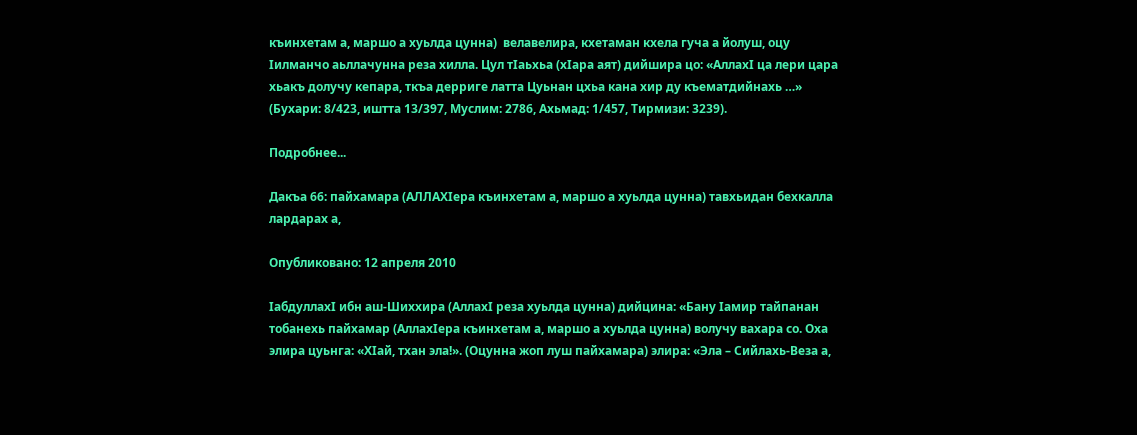къинхетам а, маршо а хуьлда цунна)  велавелира, кхетаман кхела гуча а йолуш, оцу Iилманчо аьллачунна реза хилла. Цул тIаьхьа (хIара аят) дийшира цо: «АллахI ца лери цара хьакъ долучу кепара, ткъа дерриге латта Цуьнан цхьа кана хир ду къематдийнахь …» (Бухари: 8/423, иштта 13/397, Муслим: 2786, Ахьмад: 1/457, Тирмизи: 3239).

Подробнее...

Дакъа 66: пайхамара (АЛЛАХIера къинхетам а, маршо а хуьлда цунна) тавхьидан бехкалла лардарах а,

Опубликовано: 12 апреля 2010

IабдуллахI ибн аш-Шиххира (АллахI реза хуьлда цунна) дийцина: «Бану Iамир тайпанан тобанехь пайхамар (АллахIера къинхетам а, маршо а хуьлда цунна) волучу вахара со. Оха элира цуьнга: «ХIай, тхан эла!». (Оцунна жоп луш пайхамара) элира: «Эла – Сийлахь-Веза а,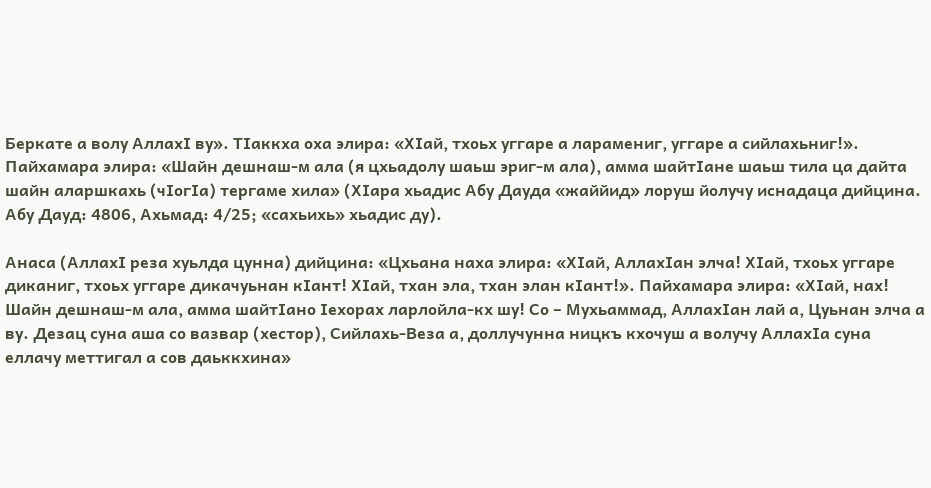Беркате а волу АллахI ву». ТIаккха оха элира: «ХIай, тхоьх уггаре а ларамениг, уггаре а сийлахьниг!». Пайхамара элира: «Шайн дешнаш-м ала (я цхьадолу шаьш эриг-м ала), амма шайтIане шаьш тила ца дайта шайн аларшкахь (чIогIа) тергаме хила» (ХIара хьадис Абу Дауда «жаййид» лоруш йолучу иснадаца дийцина. Абу Дауд: 4806, Ахьмад: 4/25; «сахьихь» хьадис ду).

Анаса (АллахI реза хуьлда цунна) дийцина: «Цхьана наха элира: «ХIай, АллахIан элча! ХIай, тхоьх уггаре диканиг, тхоьх уггаре дикачуьнан кIант! ХIай, тхан эла, тхан элан кIант!». Пайхамара элира: «ХIай, нах! Шайн дешнаш-м ала, амма шайтIано Iехорах ларлойла-кх шу! Со – Мухьаммад, АллахIан лай а, Цуьнан элча а ву. Дезац суна аша со вазвар (хестор), Сийлахь-Веза а, доллучунна ницкъ кхочуш а волучу АллахIа суна еллачу меттигал а сов даьккхина»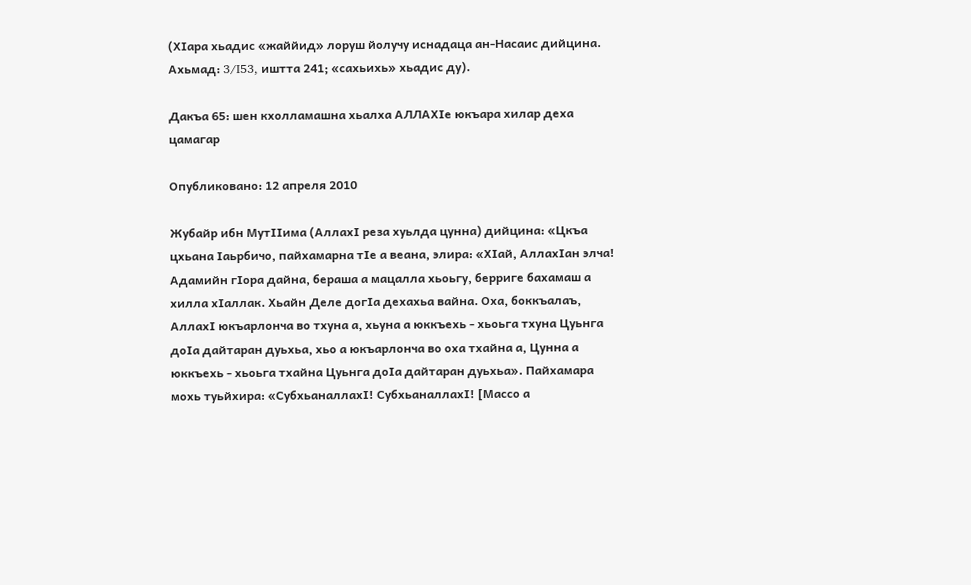(ХIара хьадис «жаййид» лоруш йолучу иснадаца ан-Насаис дийцина. Ахьмад: 3/I53, иштта 241; «сахьихь» хьадис ду).

Дакъа 65: шен кхолламашна хьалха АЛЛАХIе юкъара хилар деха цамагар

Опубликовано: 12 апреля 2010

Жубайр ибн МутIIима (АллахI реза хуьлда цунна) дийцина: «Цкъа цхьана Iаьрбичо, пайхамарна тIе а веана, элира: «ХIай, АллахIан элча! Адамийн гIора дайна, бераша а мацалла хьоьгу, берриге бахамаш а хилла хIаллак. Хьайн Деле догIа дехахьа вайна. Оха, боккъалаъ, АллахI юкъарлонча во тхуна а, хьуна а юккъехь - хьоьга тхуна Цуьнга доIа дайтаран дуьхьа, хьо а юкъарлонча во оха тхайна а, Цунна а юккъехь - хьоьга тхайна Цуьнга доIа дайтаран дуьхьа». Пайхамара мохь туьйхира: «СубхьаналлахI! СубхьаналлахI! [Массо а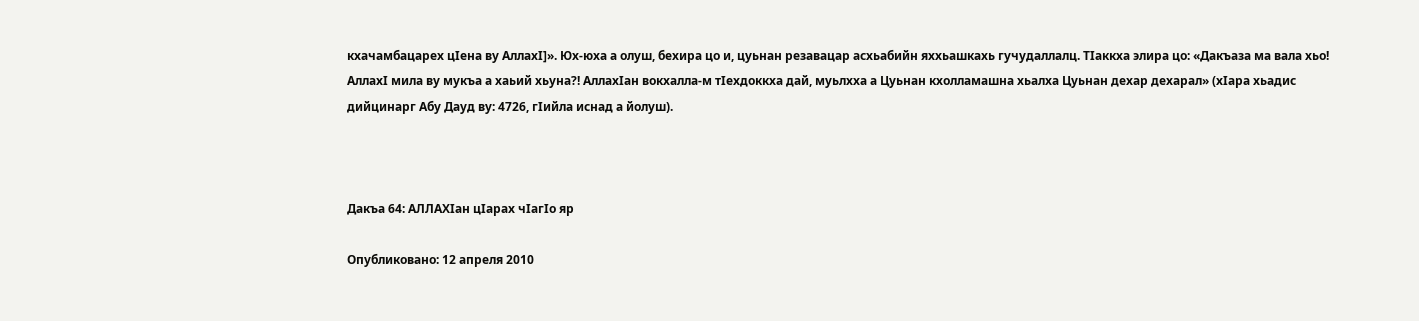кхачамбацарех цIена ву АллахI]». Юх-юха а олуш, бехира цо и, цуьнан резавацар асхьабийн яххьашкахь гучудаллалц. ТIаккха элира цо: «Дакъаза ма вала хьо! АллахI мила ву мукъа а хаьий хьуна?! АллахIан вокхалла-м тIехдоккха дай, муьлхха а Цуьнан кхолламашна хьалха Цуьнан дехар дехарал» (хIара хьадис дийцинарг Абу Дауд ву: 4726, гIийла иснад а йолуш).



Дакъа 64: АЛЛАХIан цIарах чIагIо яр

Опубликовано: 12 апреля 2010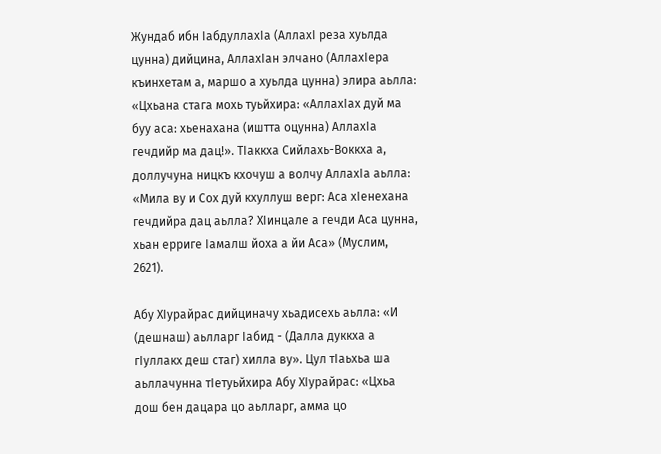Жундаб ибн IабдуллахIа (АллахI реза хуьлда цунна) дийцина, АллахIан элчано (АллахIера къинхетам а, маршо а хуьлда цунна) элира аьлла: «Цхьана стага мохь туьйхира: «АллахIах дуй ма буу аса: хьенахана (иштта оцунна) АллахIа гечдийр ма дац!». ТIаккха Сийлахь-Воккха а, доллучуна ницкъ кхочуш а волчу АллахIа аьлла: «Мила ву и Сох дуй кхуллуш верг: Аса хIенехана гечдийра дац аьлла? ХIинцале а гечди Аса цунна, хьан ерриге Iамалш йоха а йи Аса» (Муслим, 2621).

Абу ХIурайрас дийциначу хьадисехь аьлла: «И (дешнаш) аьлларг Iабид - (Далла дуккха а гIуллакх деш стаг) хилла ву». Цул тIаьхьа ша аьллачунна тIетуьйхира Абу ХIурайрас: «Цхьа дош бен дацара цо аьлларг, амма цо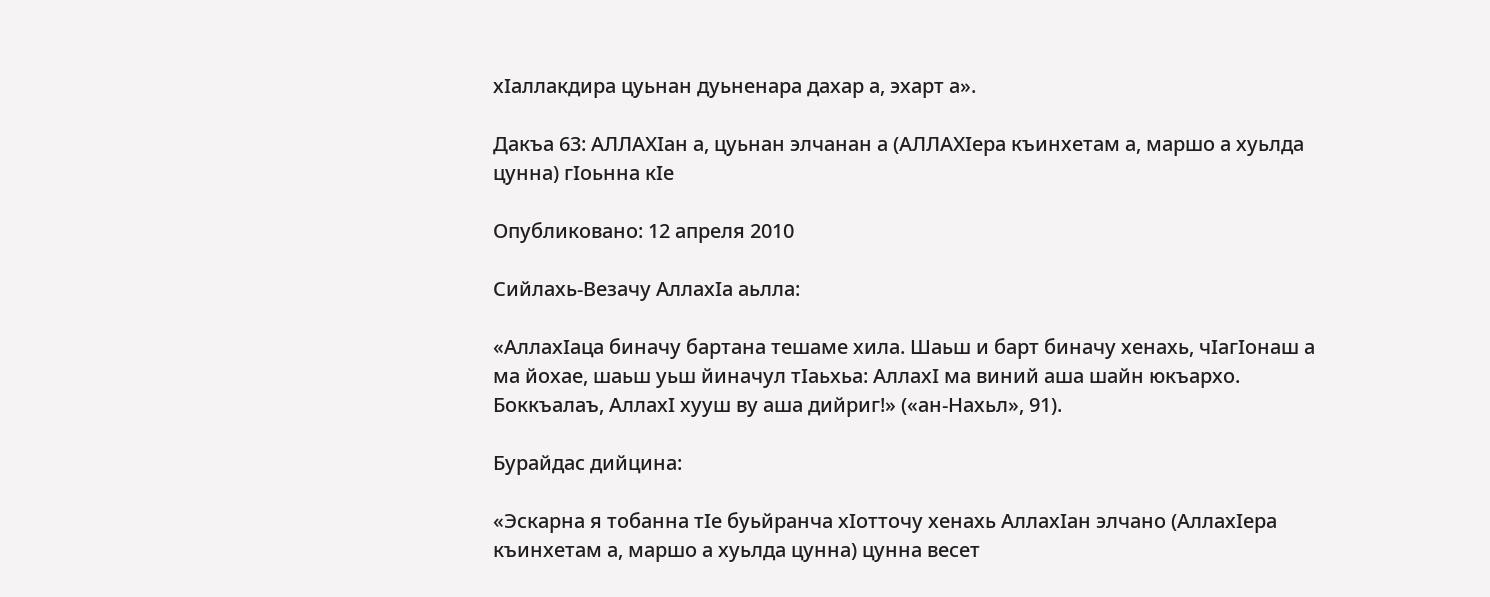хIаллакдира цуьнан дуьненара дахар а, эхарт а».

Дакъа 63: АЛЛАХIан а, цуьнан элчанан а (АЛЛАХIера къинхетам а, маршо а хуьлда цунна) гIоьнна кIе

Опубликовано: 12 апреля 2010

Сийлахь-Везачу АллахIа аьлла:

«АллахIаца биначу бартана тешаме хила. Шаьш и барт биначу хенахь, чIагIонаш а ма йохае, шаьш уьш йиначул тIаьхьа: АллахI ма виний аша шайн юкъархо. Боккъалаъ, АллахI хууш ву аша дийриг!» («ан-Нахьл», 91).

Бурайдас дийцина:

«Эскарна я тобанна тIе буьйранча хIотточу хенахь АллахIан элчано (АллахIера къинхетам а, маршо а хуьлда цунна) цунна весет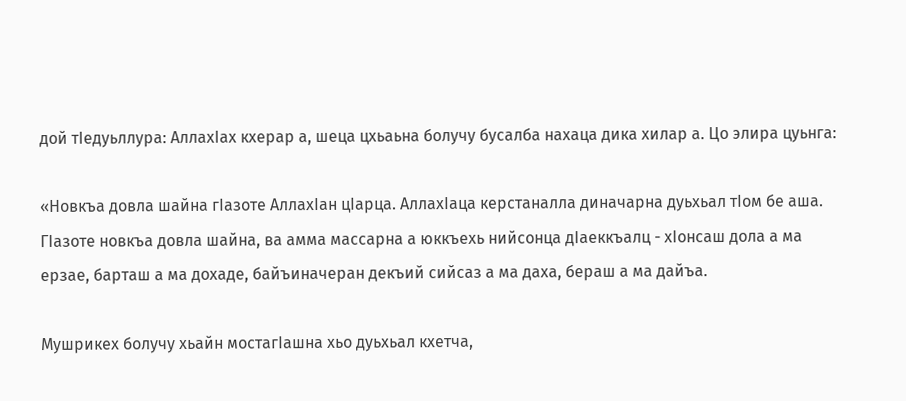дой тIедуьллура: АллахIах кхерар а, шеца цхьаьна болучу бусалба нахаца дика хилар а. Цо элира цуьнга:

«Новкъа довла шайна гIазоте АллахIан цIарца. АллахIаца керстаналла диначарна дуьхьал тIом бе аша. ГIазоте новкъа довла шайна, ва амма массарна а юккъехь нийсонца дIаеккъалц - хIонсаш дола а ма ерзае, барташ а ма дохаде, байъиначеран декъий сийсаз а ма даха, бераш а ма дайъа.

Мушрикех болучу хьайн мостагIашна хьо дуьхьал кхетча,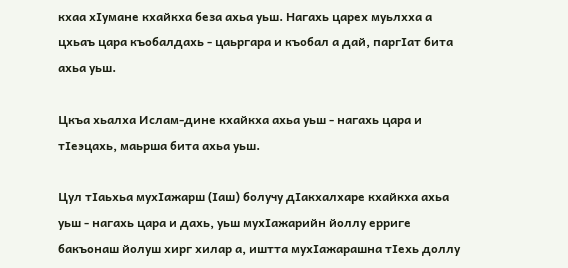кхаа хIумане кхайкха беза ахьа уьш. Нагахь царех муьлхха а цхьаъ цара къобалдахь - цаьргара и къобал а дай, паргIат бита ахьа уьш.

Цкъа хьалха Ислам-дине кхайкха ахьа уьш - нагахь цара и тIеэцахь, маьрша бита ахьа уьш.

Цул тIаьхьа мухIажарш (Iаш) болучу дIакхалхаре кхайкха ахьа уьш - нагахь цара и дахь, уьш мухIажарийн йоллу ерриге бакъонаш йолуш хирг хилар а, иштта мухIажарашна тIехь доллу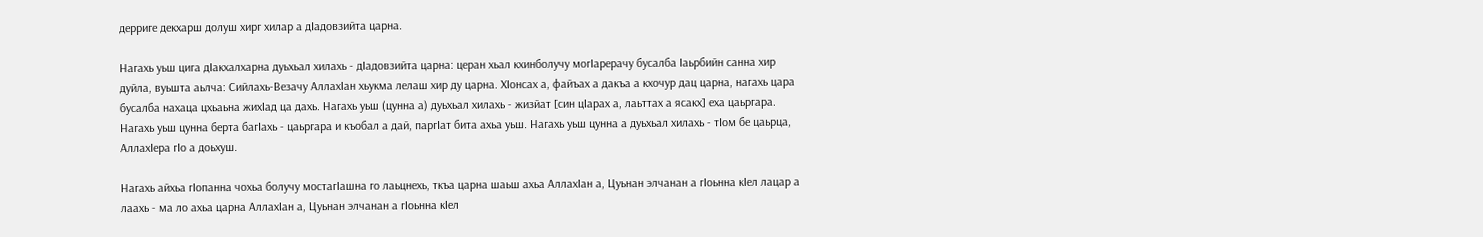дерриге декхарш долуш хирг хилар а дIадовзийта царна.

Нагахь уьш цига дIакхалхарна дуьхьал хилахь - дIадовзийта царна: церан хьал кхинболучу могIарерачу бусалба Iаьрбийн санна хир дуйла, вуьшта аьлча: Сийлахь-Везачу АллахIан хьукма лелаш хир ду царна. ХIонсах а, файъах а дакъа а кхочур дац царна, нагахь цара бусалба нахаца цхьаьна жихIад ца дахь. Нагахь уьш (цунна а) дуьхьал хилахь - жизйат [син цIарах а, лаьттах а ясакх] еха цаьргара. Нагахь уьш цунна берта багIахь - цаьргара и къобал а дай, паргIат бита ахьа уьш. Нагахь уьш цунна а дуьхьал хилахь - тIом бе цаьрца, АллахIера гIо а доьхуш.

Нагахь айхьа гIопанна чохьа болучу мостагIашна го лаьцнехь, ткъа царна шаьш ахьа АллахIан а, Цуьнан элчанан а гIоьнна кIел лацар а лаахь - ма ло ахьа царна АллахIан а, Цуьнан элчанан а гIоьнна кIел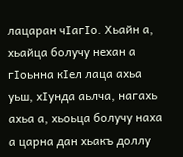лацаран чIагIо. Хьайн а, хьайца болучу нехан а гIоьнна кIел лаца ахьа уьш, хIунда аьлча, нагахь ахьа а, хьоьца болучу наха а царна дан хьакъ доллу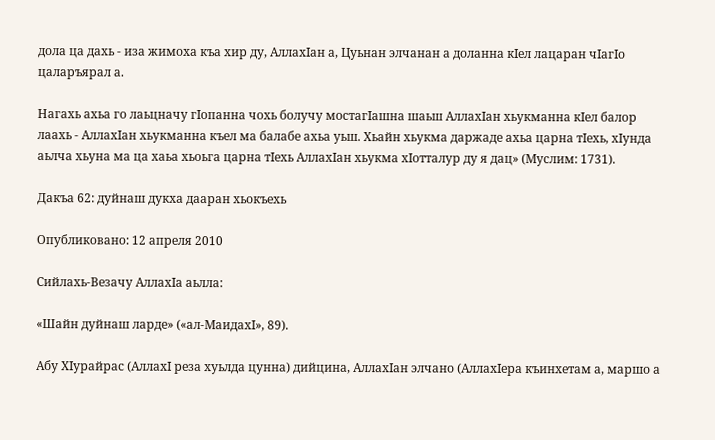дола ца дахь - иза жимоха къа хир ду, АллахIан а, Цуьнан элчанан а доланна кIел лацаран чIагIо цаларъярал а.

Нагахь ахьа го лаьцначу гIопанна чохь болучу мостагIашна шаьш АллахIан хьукманна кIел балор лаахь - АллахIан хьукманна къел ма балабе ахьа уьш. Хьайн хьукма даржаде ахьа царна тIехь, хIунда аьлча хьуна ма ца хаьа хьоьга царна тIехь АллахIан хьукма хIотталур ду я дац» (Муслим: 1731).

Дакъа 62: дуйнаш дукха дааран хьокъехь

Опубликовано: 12 апреля 2010

Сийлахь-Везачу АллахIа аьлла:

«Шайн дуйнаш ларде» («ал-МаидахI», 89).

Абу ХIурайрас (АллахI реза хуьлда цунна) дийцина, АллахIан элчано (АллахIера къинхетам а, маршо а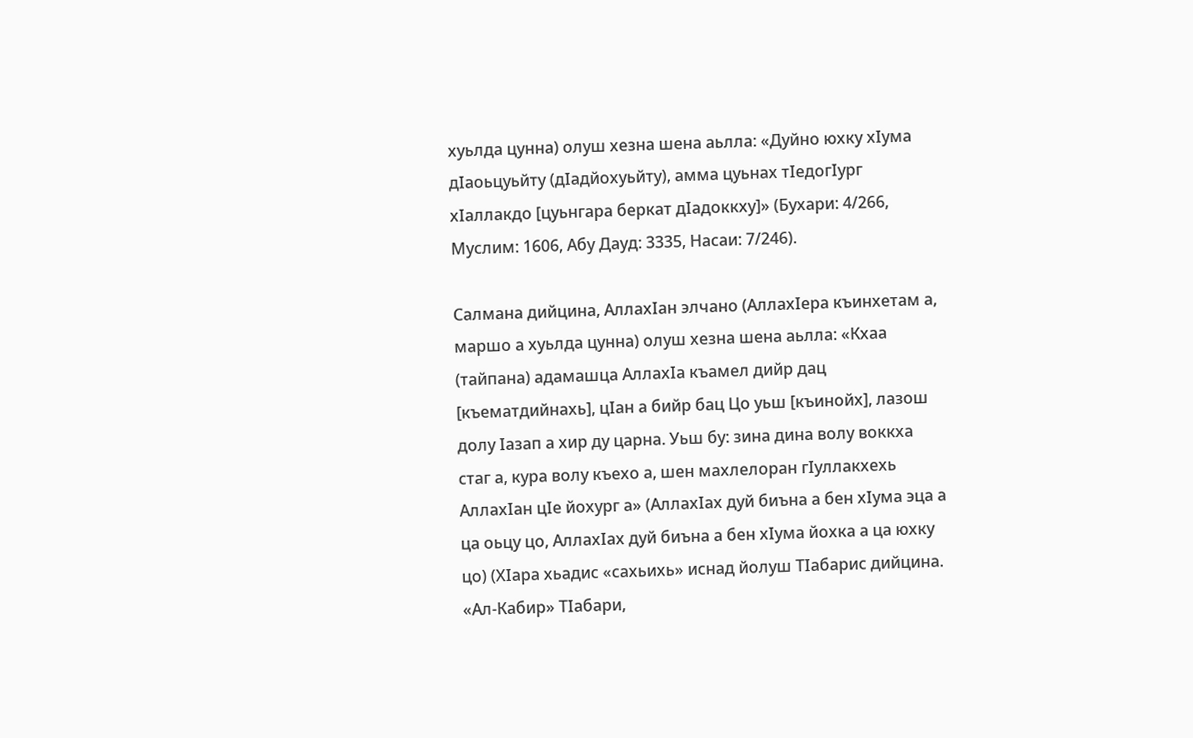хуьлда цунна) олуш хезна шена аьлла: «Дуйно юхку хIума дIаоьцуьйту (дIадйохуьйту), амма цуьнах тIедогIург хIаллакдо [цуьнгара беркат дIадоккху]» (Бухари: 4/266,  Муслим: 1606, Абу Дауд: 3335, Насаи: 7/246).

Салмана дийцина, АллахIан элчано (АллахIера къинхетам а, маршо а хуьлда цунна) олуш хезна шена аьлла: «Кхаа (тайпана) адамашца АллахIа къамел дийр дац [къематдийнахь], цIан а бийр бац Цо уьш [къинойх], лазош долу Iазап а хир ду царна. Уьш бу: зина дина волу воккха стаг а, кура волу къехо а, шен махлелоран гIуллакхехь АллахIан цIе йохург а» (АллахIах дуй биъна а бен хIума эца а ца оьцу цо, АллахIах дуй биъна а бен хIума йохка а ца юхку цо) (ХIара хьадис «сахьихь» иснад йолуш ТIабарис дийцина. «Ал-Кабир» ТIабари,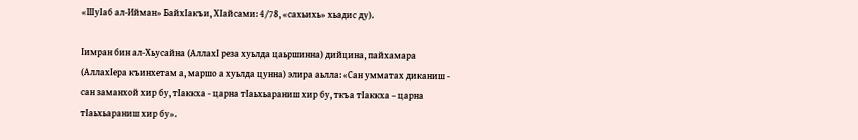«ШуIаб ал-Ийман» БайхIакъи, ХIайсами: 4/78, «сахьихь» хьадис ду).

Iимран бин ал-Хьусайна (АллахI реза хуьлда цаьршинна) дийцина, пайхамара (АллахIера къинхетам а, маршо а хуьлда цунна) элира аьлла: «Сан умматах диканиш - сан заманхой хир бу, тIаккха - царна тIаьхьараниш хир бу, ткъа тIаккха – царна тIаьхьараниш хир бу».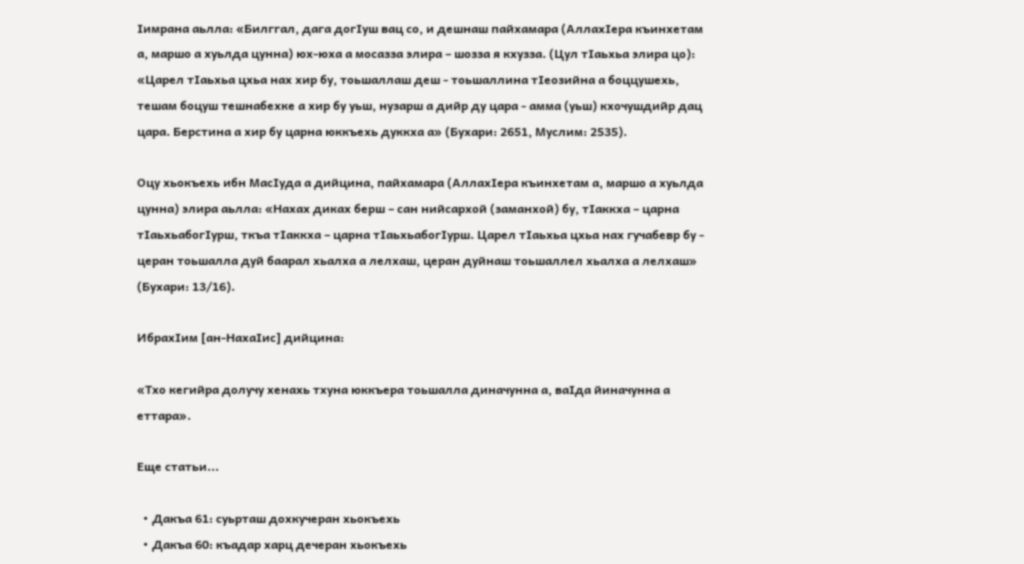Iимрана аьлла: «Билггал, дага догIуш вац со, и дешнаш пайхамара (АллахIера къинхетам а, маршо а хуьлда цунна) юх-юха а мосазза элира – шозза я кхузза. (Цул тIаьхьа элира цо): «Царел тIаьхьа цхьа нах хир бу, тоьшаллаш деш - тоьшаллина тIеозийна а боццушехь, тешам боцуш тешнабехке а хир бу уьш, нузарш а дийр ду цара - амма (уьш) кхочушдийр дац цара. Берстина а хир бу царна юккъехь дуккха а» (Бухари: 2651, Муслим: 2535).

Оцу хьокъехь ибн МасIуда а дийцина, пайхамара (АллахIера къинхетам а, маршо а хуьлда цунна) элира аьлла: «Нахах диках берш – сан нийсархой (заманхой) бу, тIаккха – царна тIаьхьабогIурш, ткъа тIаккха – царна тIаьхьабогIурш. Царел тIаьхьа цхьа нах гучабевр бу - церан тоьшалла дуй баарал хьалха а лелхаш, церан дуйнаш тоьшаллел хьалха а лелхаш» (Бухари: 13/16).

ИбрахIим [ан-НахаIис] дийцина:

«Тхо кегийра долучу хенахь тхуна юккъера тоьшалла диначунна а, ваIда йиначунна а еттара».

Еще статьи...

  • Дакъа 61: суьрташ дохкучеран хьокъехь
  • Дакъа 60: къадар харц дечеран хьокъехь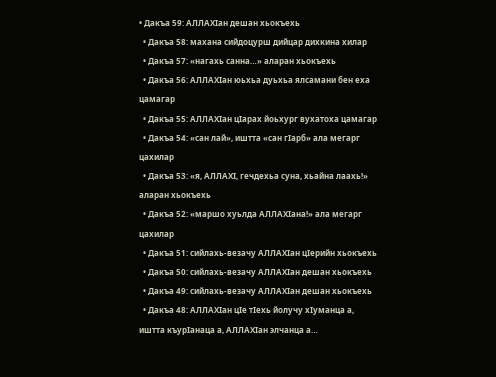• Дакъа 59: АЛЛАХIан дешан хьокъехь
  • Дакъа 58: махана сийдоцурш дийцар дихкина хилар
  • Дакъа 57: «нагахь санна…» аларан хьокъехь
  • Дакъа 56: АЛЛАХIан юьхьа дуьхьа ялсамани бен еха цамагар
  • Дакъа 55: АЛЛАХIан цIарах йоьхург вухатоха цамагар
  • Дакъа 54: «сан лай», иштта «сан гIарб» ала мегарг цахилар
  • Дакъа 53: «я, АЛЛАХI, гечдехьа суна, хьайна лаахь!» аларан хьокъехь
  • Дакъа 52: «маршо хуьлда АЛЛАХIана!» ала мегарг цахилар
  • Дакъа 51: сийлахь-везачу АЛЛАХIан цIерийн хьокъехь
  • Дакъа 50: сийлахь-везачу АЛЛАХIан дешан хьокъехь
  • Дакъа 49: сийлахь-везачу АЛЛАХIан дешан хьокъехь
  • Дакъа 48: АЛЛАХIан цIе тIехь йолучу хIуманца а, иштта къурIанаца а, АЛЛАХIан элчанца а…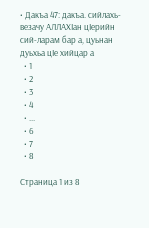• Дакъа 47: дакъа. сийлахь-везачу АЛЛАХIан цIерийн сий-ларам бар а, цуьнан дуьхьа цIе хийцар а
  • 1
  • 2
  • 3
  • 4
  • ...
  • 6
  • 7
  • 8

Страница 1 из 8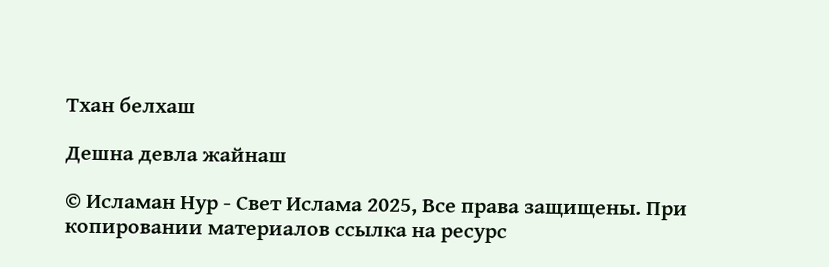Тхан белхаш

Дешна девла жайнаш

© Исламан Нур - Свет Ислама 2025, Все права защищены. При копировании материалов ссылка на ресурс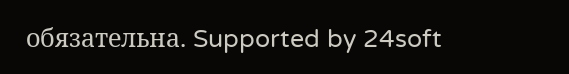обязательна. Supported by 24soft